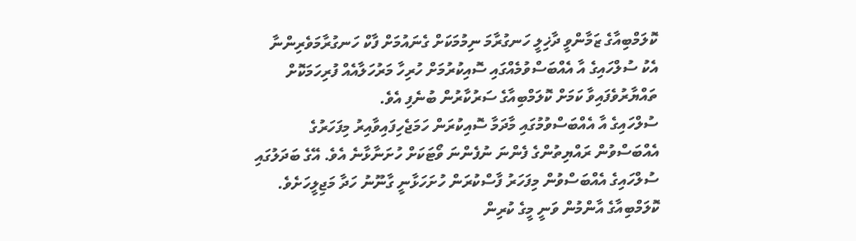ކޮލަމްބިއާގެ ޒަމާންވީ ދާޚިލީ ހަނގުރާމަ ނިމުމަކަށް ގެނައުމަށް ފާކް ހަނގުރާމަވެރިންނާ އެކު ސުލްހައިގެ އާ އެއްބަސްވުމެއްގައި ސޮއިކުރުމަށް ހުރިހާ މަރުހަލާއެއް ފުރިހަމަކޮށް ތައްޔާރުވެފައިވާ ކަމަށް ކޮލަމްބިއާގެ ސަރުކާރުން ބުނެފި އެވެ.
ސުލްހައިގެ އާ އެއްބަސްވުމުގައި މާދަމާ ސޮއިކުރަން ހަމަޖެހިފައިވާއިރު މިފަހަރުގެ އެއްބަސްވުން ރައްޔިތުންގެ ފެންނަ ނުފެންނަ ވޯޓަކަށް ހުށަނާޅާނެ އެވެ. އޭގެ ބަދަލުގައި ސުލްހައިގެ އެއްބަސްވުން މިފަހަރު ފާސްކުރަން ހުށަހަޅާނީ ގާނޫނު ހަދާ މަޖިލީހަށެވެ.
ކޮލަމްބިއާގެ އާންމުން ވަނީ މީގެ ކުރިން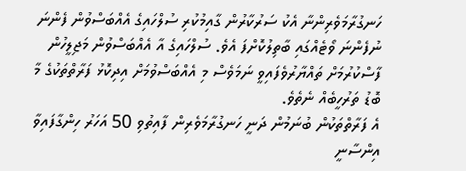ހަނގުރާމަވެރިންނާ އެކު ސަރުކާރުން ގާއިމުކުރި ސުލްހައިގެ އެއްބަސްވުން ފެންނަ ނުފެންނަ ވޯޓެއްގައި ބާތިލުކޮށްފަ އެވެ. ސުލްހައިގެ އާ އެއްބަސްވުން މަޖިލީހުން ފާސްކުރުމަށް ތައްޔާރުވެފައިވީ ނަމަވެސް މި އެއްބަސްވުމަށް އިދިކޮޅު ފަރާތްތަކުގެ މާ ބޮޑު ތަރުހީބެއް ނެތެވެ.
އެ ފަރާތްތަކުން ބުނަމުން ދަނީ ހަނގުރާމަވެރިން ފާއިތުވި 50 އަހަރު ހިންގާފައިވާ އިންސާނީ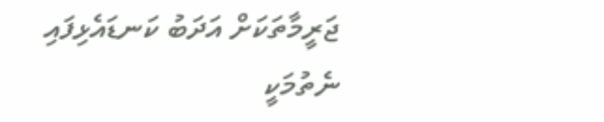ޖަރީމާތަކަށް އަދަބު ކަނޑައެޅިފައި ނެތުމަކީ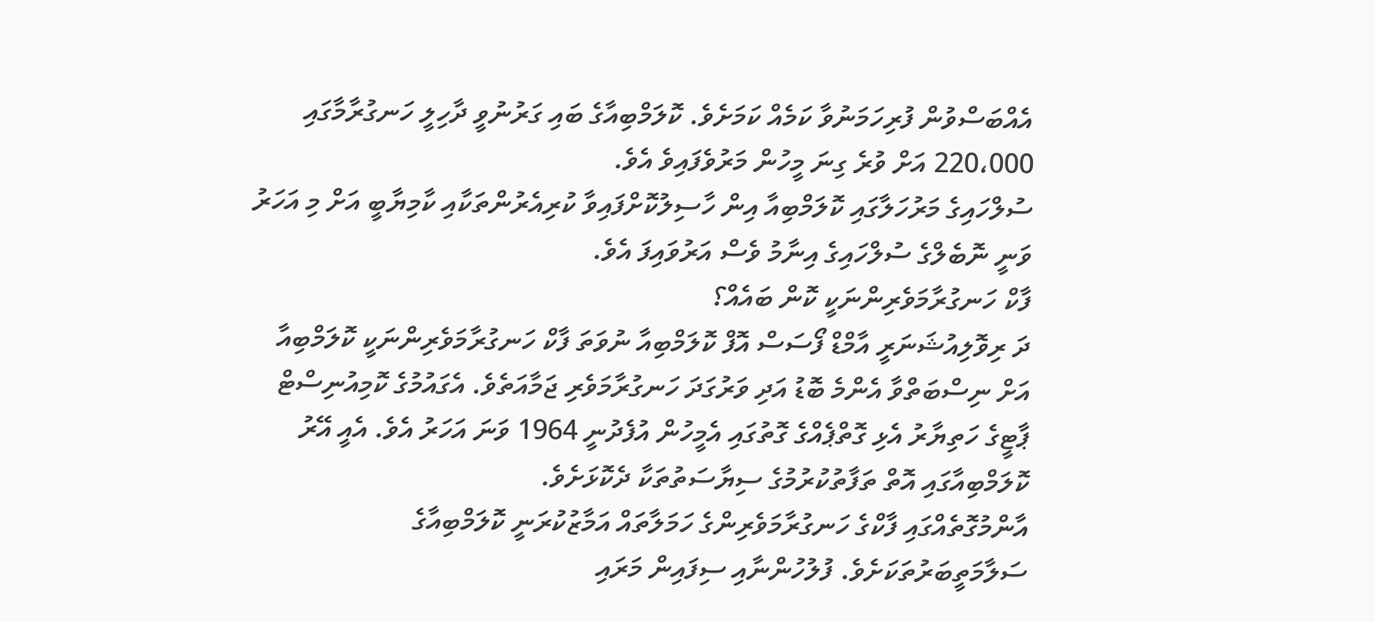އެއްބަސްވުން ފުރިހަމަނުވާ ކަމެއް ކަމަށެވެ. ކޮލަމްބިއާގެ ބައި ގަރުނުވީ ދާހިލީ ހަނގުރާމާގައި 220،000 އަށް ވުރެ ގިނަ މީހުން މަރުވެފައިވެ އެވެ.
ސުލްހައިގެ މަރުހަލާގައި ކޮލަމްބިއާ އިން ހާސިލުކޮށްފައިވާ ކުރިއެރުންތަކާއި ކާމިޔާބީ އަށް މި އަހަރު ވަނީ ނޮބެލްގެ ސުލްހައިގެ އިނާމު ވެސް އަރުވައިފަ އެވެ.
ފާކް ހަނގުރާމަވެރިންނަކީ ކޮން ބައެއް؟
ދަ ރިވޮލިއުޝަނަރީ އާމްޑް ފޯސަސް އޮފް ކޮލަމްބިއާ ނުވަތަ ފާކް ހަނގުރާމަވެރިންނަކީ ކޮލަމްބިއާ އަށް ނިސްބަތްވާ އެންމެ ބޮޑު އަދި ވަރުގަދަ ހަނގުރާމަވެރި ޖަމާއަތެވެ. އެގައުމުގެ ކޮމިއުނިސްޓް ޕާޓީގެ ހަތިޔާރު އެޅި ގޮތްޕެއްގެ ގޮތުގައި އެމީހުން އުފެދުނީ 1964 ވަނަ އަހަރު އެވެ. އެއީ އޭރު ކޮލަމްބިއާގައި އޮތް ތަފާތުކުރުމުގެ ސިޔާސަތުތަކާ ދެކޮޅަށެވެ.
އާންމުގޮތެއްގައި ފާކްގެ ހަނގުރާމަވެރިންގެ ހަމަލާތައް އަމާޒުކުރަނީ ކޮލަމްބިއާގެ ސަލާމަތީބަރުތަކަށެވެ. ފުލުހުންނާއި ސިފައިން މަރައި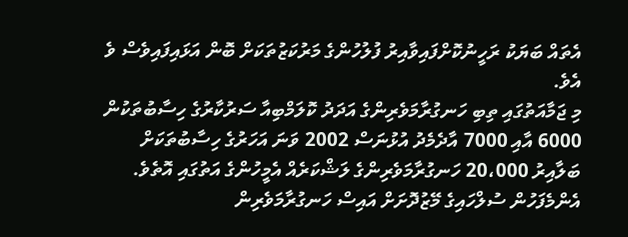އެތައް ބަޔަކު ރަހީނުކޮށްފައިވާއިރު ފުލުހުންގެ މަރުކަޒުތަކަށް ބޮން އަޅައިފައިވެސް ވެ އެވެ.
މި ޖަމާއަތުގައި ތިބި ހަނގުރާމަވެރިންގެ އަދަދު ކޮލަމްބިއާ ސަރުކާރުގެ ހިސާބުތަކުން 6000 އާއި 7000 އާދެމެދު އުޅުނަސް 2002 ވަނަ އަހަރުގެ ހިސާބުތަކަށް ބަލާއިރު 20،000 ހަނގުރާމަވެރިންގެ ލަޝްކަރެއް އެމީހުންގެ އަތުގައި އޮތެވެ.
އެންމެފަހުން ސުލްހައިގެ މޭޒުދޮށަށް އައިސް ހަނގުރާމަވެރިން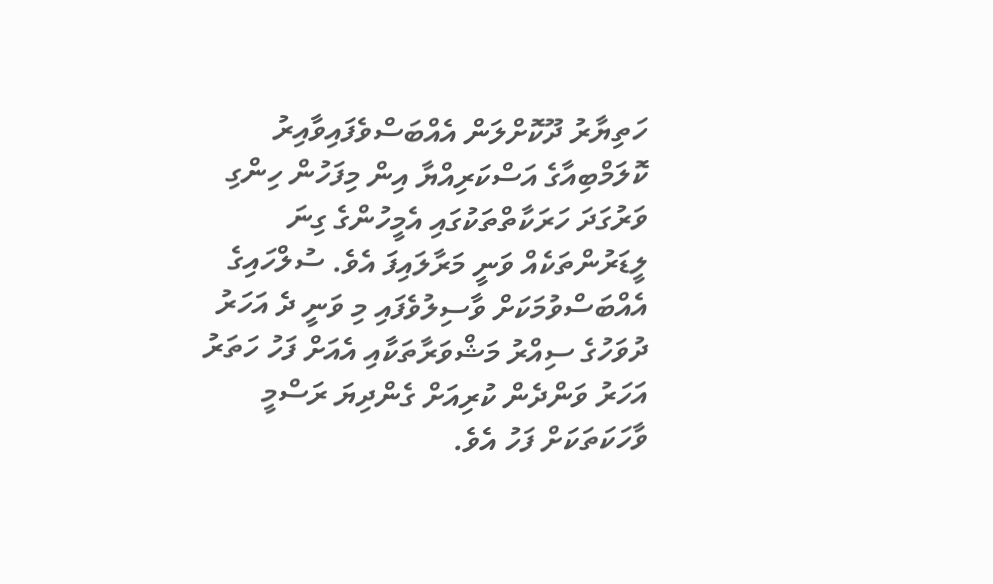ހަތިޔާރު ދޫކޮށްލަން އެއްބަސްވެފައިވާއިރު ކޮލަމްބިއާގެ އަސްކަރިއްޔާ އިން މިފަހުން ހިންގި ވަރުގަދަ ހަރަކާތްތަކުގައި އެމީހުންގެ ގިނަ ލީޑަރުންތަކެއް ވަނީ މަރާލައިފަ އެވެ. ސުލްހައިގެ އެއްބަސްވުމަކަށް ވާސިލުވެފައި މި ވަނީ ދެ އަހަރު ދުވަހުގެ ސިއްރު މަޝްވަރާތަކާއި އެއަށް ފަހު ހަތަރު އަހަރު ވަންދެން ކުރިއަށް ގެންދިޔަ ރަސްމީ ވާހަކަތަކަށް ފަހު އެވެ.